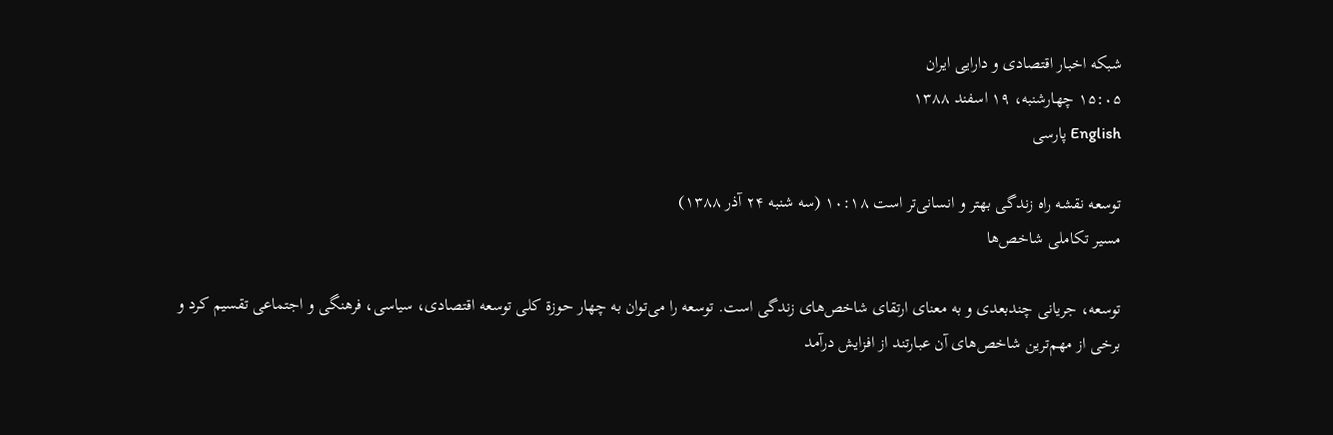شبکه اخبار اقتصادی و دارایی ایران
۱۵:۰۵ چهارشنبه، ۱۹ اسفند ۱۳۸۸
English پارسی

توسعه نقشه راه زندگی بهتر و انسانی‌تر است ۱۰:۱۸ (سه شنبه ۲۴ آذر ۱۳۸۸)
مسیر تکاملی شاخص‌ها

توسعه، جریانی چندبعدی و به معنای ارتقای شاخص‌های زندگی است. توسعه را می‌توان به چهار حوزة کلی توسعه اقتصادی، سیاسی، فرهنگی و اجتماعی تقسیم کرد و برخی از مهم‌ترین شاخص‌های آن عبارتند از افزایش درآمد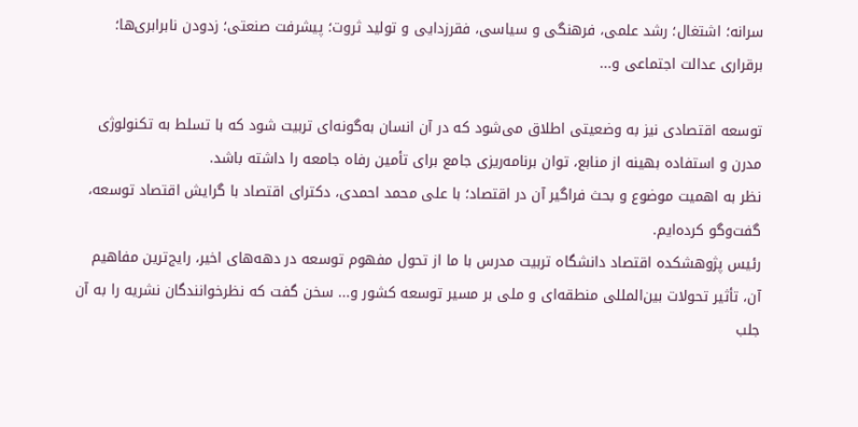سرانه؛ اشتغال؛ رشد علمی، فرهنگی و سیاسی، فقرزدایی و تولید ثروت؛ پیشرفت صنعتی؛ زدودن نابرابری‌ها؛ برقراری عدالت ‌اجتماعی و...

توسعه اقتصادی نیز به وضعیتی اطلاق می‌شود که در آن انسان به‌گونه‌ای تربیت شود که با تسلط به تکنولوژی مدرن و استفاده بهینه از منابع، توان برنامه‌ریزی جامع برای تأمین رفاه جامعه را داشته باشد.
نظر به اهمیت موضوع و بحث فراگیر آن در اقتصاد؛ با علی محمد احمدی، دکترای اقتصاد با گرایش اقتصاد توسعه، گفت‌وگو کرده‌ایم.
رئیس پژوهشکده اقتصاد دانشگاه تربیت مدرس با ما از تحول مفهوم توسعه در دهه‌های اخیر، رایج‌ترین مفاهیم آن، تأثیر تحولات بین‌المللی منطقه‌ای و ملی بر مسیر توسعه کشور و... سخن گفت که نظرخوانندگان نشریه را به آن جلب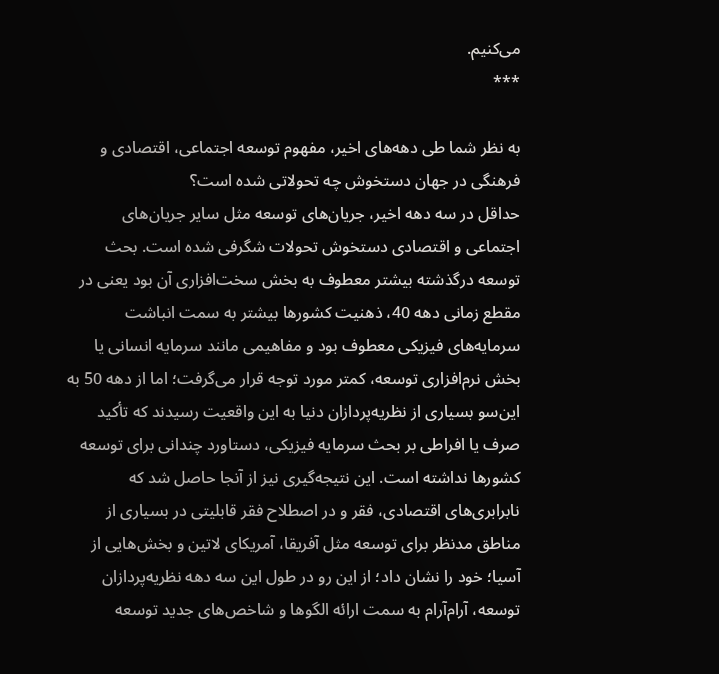می‌کنیم.
***

به نظر شما طی دهه‌های اخیر، مفهوم توسعه اجتماعی، اقتصادی و فرهنگی در جهان دستخوش چه تحولاتی شده است؟
حداقل در سه دهه اخیر،‌ جریان‌های توسعه مثل سایر جریان‌های اجتماعی و اقتصادی دستخوش تحولات شگرفی شده است. بحث توسعه درگذشته بیشتر معطوف به بخش سخت‌افزاری آن بود یعنی در مقطع زمانی دهه 40، ذهنیت کشورها بیشتر به سمت انباشت سرمایه‌های فیزیکی معطوف بود و مفاهیمی مانند سرمایه انسانی یا بخش نرم‌افزاری توسعه، کمتر مورد توجه قرار می‌گرفت؛ اما از دهه 50 به این‌سو بسیاری از نظریه‌پردازان دنیا به این واقعیت رسیدند که تأکید صرف یا افراطی بر بحث سرمایه فیزیکی، دستاورد چندانی برای توسعه کشورها نداشته است. این نتیجه‌گیری نیز از آنجا حاصل شد که نابرابری‌های اقتصادی، فقر و در اصطلاح فقر قابلیتی در بسیاری از مناطق مدنظر برای توسعه مثل آفریقا، آمریکای لاتین و بخش‌هایی از آسیا؛ خود را نشان داد؛ از این رو در طول این سه دهه نظریه‌پردازان توسعه، آرام‌آرام به سمت ارائه الگوها و شاخص‌های جدید توسعه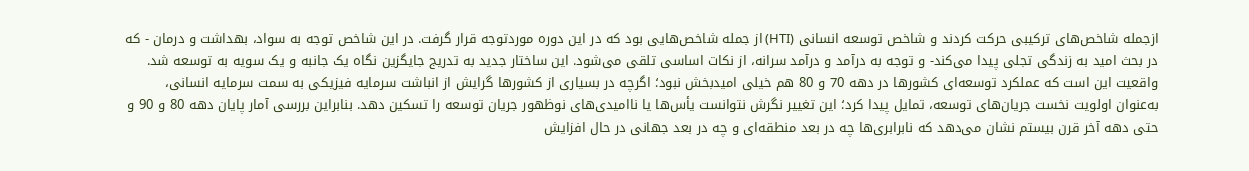ازجمله شاخص‌های ترکیبی حرکت کردند و شاخص توسعه انسانی (HTI) از جمله شاخص‌هایی بود که در این دوره موردتوجه قرار گرفت. در این شاخص توجه به سواد، بهداشت و درمان - که در بحث امید به زندگی تجلی پیدا می‌کند- و توجه به درآمد و درآمد سرانه، از نکات اساسی تلقی می‌شود. این ساختار جدید به تدریج جایگزین نگاه یک جانبه و یک سویه به توسعه ‌شد. واقعیت این است که عملکرد توسعه‌ای کشورها در دهه 70 و 80 هم خیلی امیدبخش نبود؛ اگرچه در بسیاری از کشورها گرایش از انباشت سرمایه فیزیکی به سمت سرمایه انسانی، به‌عنوان اولویت نخست جریان‌های توسعه، تمایل پیدا کرد؛ این تغییر نگرش نتوانست یأس‌ها یا ناامیدی‌های نوظهور جریان توسعه را تسکین دهد. بنابراین بررسی آمار پایان دهه 80 و 90 و حتی دهه آخر قرن بیستم نشان می‌دهد که نابرابری‌ها چه در بعد منطقه‌ای و چه در بعد جهانی در حال افزایش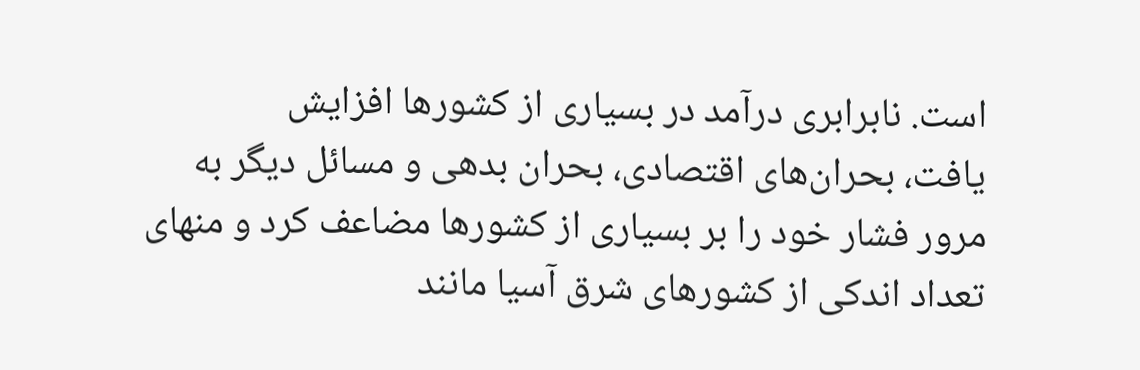است. نابرابری درآمد در بسیاری از کشورها افزایش یافت، ‌بحران‌های اقتصادی، بحران بدهی و مسائل دیگر به مرور فشار خود را بر بسیاری از کشورها مضاعف کرد و منهای تعداد اندکی از کشورهای شرق آسیا مانند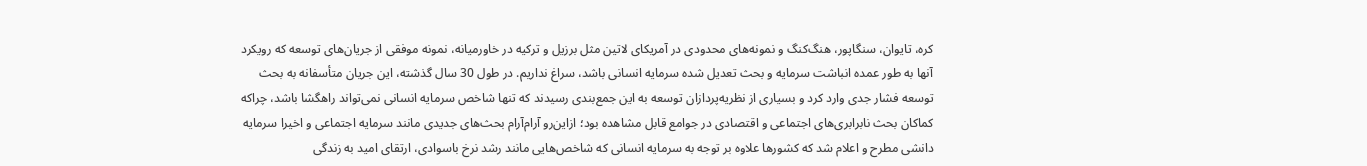کره، تایوان،‌ سنگاپور، هنگ‌کنگ و نمونه‌های محدودی در آمریکای لاتین مثل برزیل و ترکیه در خاورمیانه، نمونه موفقی از جریان‌های توسعه که رویکرد آنها به طور عمده انباشت سرمایه و بحث تعدیل شده سرمایه انسانی باشد، سراغ نداریم. در طول 30 سال گذشته، این جریان متأسفانه به بحث توسعه فشار جدی وارد کرد و بسیاری از نظریه‌پردازان توسعه به این جمع‌بندی رسیدند که تنها شاخص سرمایه انسانی نمی‌تواند راهگشا باشد، چراکه کماکان بحث نابرابری‌های اجتماعی و اقتصادی در جوامع قابل مشاهده بود؛ ازاین‌رو آرام‌آرام بحث‌های جدیدی مانند سرمایه اجتماعی و اخیرا سرمایه دانشی مطرح و اعلام شد که کشورها علاوه بر توجه به سرمایه انسانی که شاخص‌هایی مانند رشد نرخ باسوادی، ارتقای امید به زندگی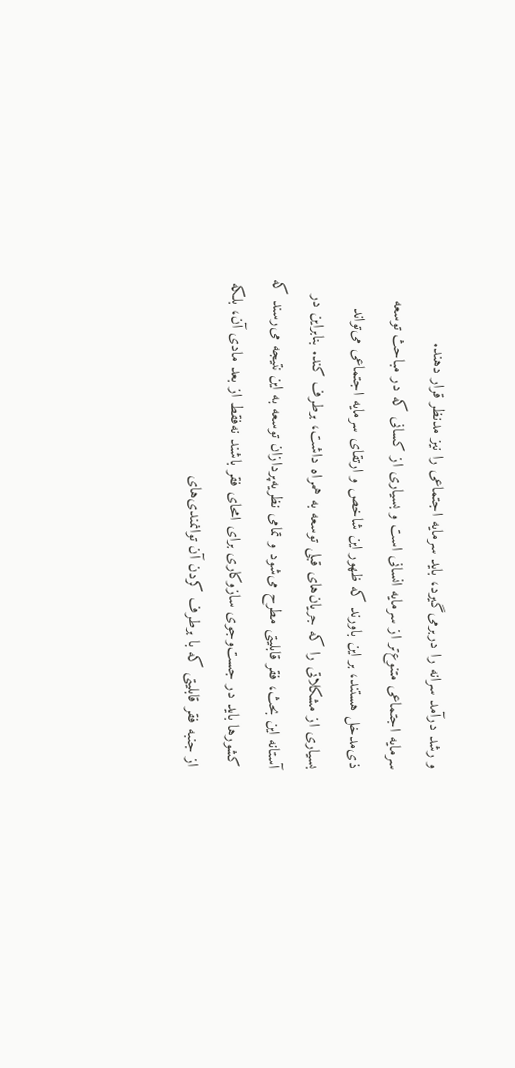و رشد درآمد سرانه را دربرمی‌گیرد، باید سرمایه اجتماعی را نیز مدنظر قرار دهند.
سرمایه اجتماعی متنوع‌تر از سرمایه انسانی است و بسیاری از کسانی که در مباحث توسعه ذی‌مدخل هستند، بر این باورند که ظهور این شاخص ‌و ارتقای سرمایه اجتماعی می‌تواند بسیاری از مشکلاتی را که جریان‌های قبلی توسعه به همراه داشت، برطرف کند. بنابراین در آستانه این بحث، فقر قابلیتی مطرح می‌شود و تمامی نظریه‌پردازان توسعه به این نتیجه می‌رسند که کشورها باید در جست‌وجوی سازوکاری برای امحای فقر باشند نه‌فقط از بعد مادی آن، بلکه از جنبه فقر قابلیتی که با برطرف کردن آن توانمندی‌های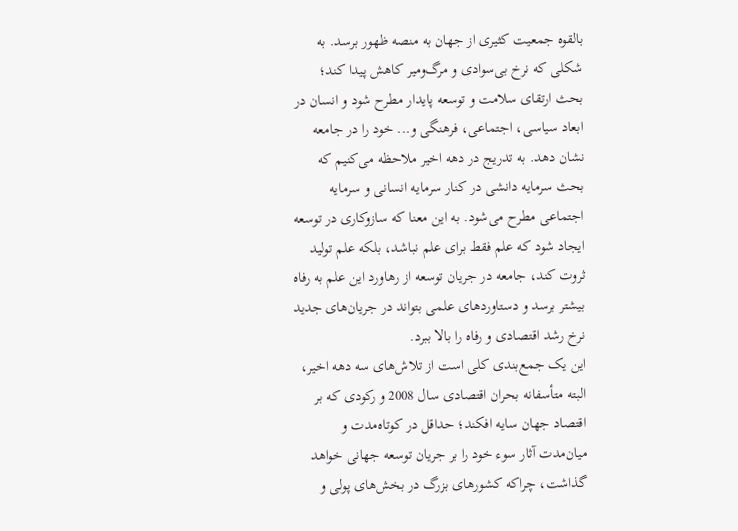بالقوه جمعیت کثیری از جهان به منصه ظهور برسد. به شکلی که نرخ بی‌سوادی و مرگ‌ومیر کاهش پیدا کند؛ بحث ارتقای سلامت و توسعه پایدار مطرح شود و انسان در ابعاد سیاسی، اجتماعی، فرهنگی و... خود را در جامعه نشان دهد. به تدریج در دهه اخیر ملاحظه می‌کنیم که بحث سرمایه دانشی در کنار سرمایه انسانی و سرمایه اجتماعی مطرح می‌شود. به این معنا که سازوکاری در توسعه ایجاد شود که علم فقط برای علم نباشد، بلکه علم تولید ثروت کند، جامعه در جریان توسعه از رهاورد این علم به رفاه بیشتر برسد و دستاوردهای علمی بتواند در جریان‌های جدید نرخ رشد اقتصادی و رفاه را بالا ببرد.
این یک جمع‌بندی کلی است از تلاش‌های سه دهه اخیر، البته متأسفانه بحران اقتصادی سال 2008 و رکودی که بر اقتصاد جهان سایه افکند؛ حداقل در کوتاه‌مدت و میان‌مدت آثار سوء خود را بر جریان توسعه جهانی خواهد گذاشت، چراکه کشورهای بزرگ در بخش‌های پولی و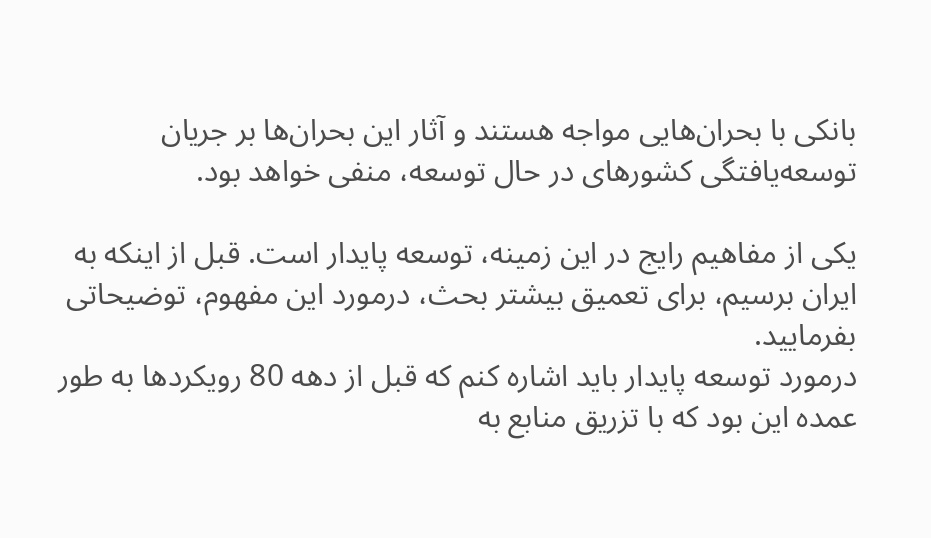بانکی با بحران‌هایی مواجه هستند و آثار این بحران‌ها بر جریان توسعه‌یافتگی کشورهای در حال توسعه، منفی خواهد بود.

یکی از مفاهیم رایج در این زمینه، توسعه پایدار است. قبل از اینکه به ایران برسیم، برای تعمیق بیشتر بحث، درمورد این مفهوم، توضیحاتی بفرمایید.
درمورد توسعه پایدار باید اشاره کنم که قبل از دهه 80 رویکردها به طور عمده این بود که با تزریق منابع به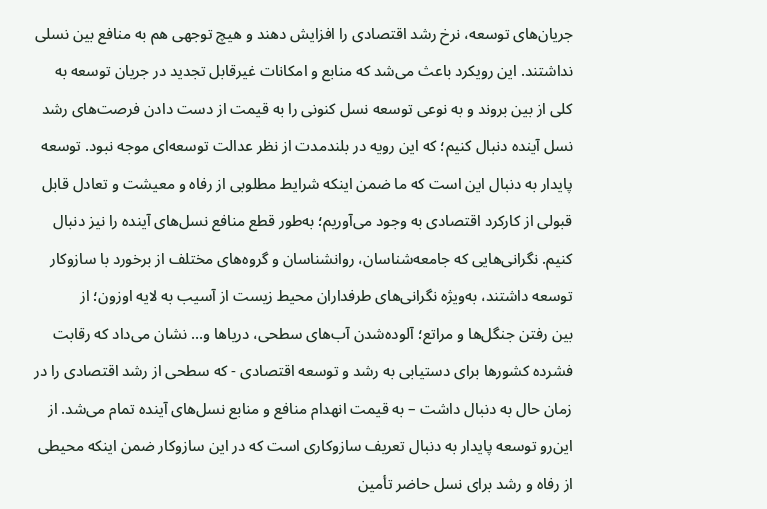جریان‌های توسعه، نرخ رشد اقتصادی را افزایش دهند و هیچ توجهی هم به منافع بین نسلی نداشتند. این رویکرد باعث می‌شد که منابع و امکانات غیرقابل تجدید در جریان توسعه به کلی از بین بروند و به نوعی توسعه نسل کنونی را به قیمت از دست دادن فرصت‌های رشد نسل آینده دنبال کنیم؛ که این رویه در بلندمدت از نظر عدالت توسعه‌ای موجه نبود. توسعه پایدار به دنبال این است که ما ضمن اینکه شرایط مطلوبی از رفاه و معیشت و تعادل قابل قبولی از کارکرد اقتصادی به وجود می‌آوریم؛ به‌طور قطع منافع نسل‌های آینده را نیز دنبال کنیم. نگرانی‌هایی که جامعه‌شناسان، روانشناسان و گروه‌های مختلف از برخورد با سازوکار توسعه داشتند، به‌ویژه نگرانی‌های طرفداران محیط زیست از آسیب به لایه اوزون؛ از بین ‌رفتن جنگل‌ها و مراتع؛ آلوده‌شدن آب‌های سطحی، دریاها و... نشان می‌داد که رقابت فشرده کشورها برای دستیابی به رشد و توسعه اقتصادی - که سطحی از رشد اقتصادی را در زمان حال به دنبال داشت – به قیمت انهدام منافع و منابع نسل‌های آینده تمام می‌شد. از این‌رو توسعه پایدار به دنبال تعریف سازوکاری است که در این سازوکار ضمن اینکه محیطی از رفاه و رشد برای نسل حاضر تأمین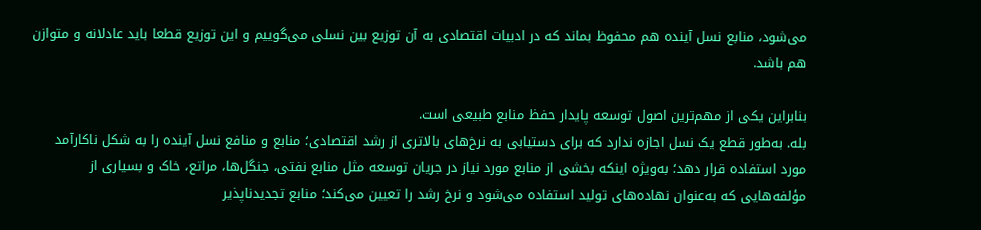می‌شود،‌ منابع نسل آینده هم محفوظ بماند که در ادبیات اقتصادی به آن توزیع بین نسلی می‌گوییم و این توزیع قطعا باید عادلانه و متوازن هم باشد.

بنابراین یکی از مهم‌ترین اصول توسعه پایدار حفظ منابع طبیعی است.
بله. به‌طور قطع یک نسل اجازه ندارد که برای دستیابی به نرخ‌های بالاتری از رشد اقتصادی؛ منابع و منافع نسل آینده را به شکل ناکارآمد مورد استفاده قرار دهد؛ به‌ویژه اینکه بخشی از منابع مورد نیاز در جریان توسعه مثل منابع نفتی،‌ جنگل‌ها، مراتع، خاک و بسیاری از مؤلفه‌هایی که به‌عنوان نهاده‌های تولید استفاده می‌شود و نرخ رشد را تعیین می‌کند؛ منابع تجدیدناپذیر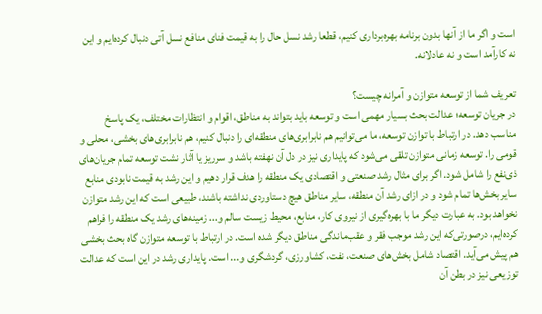است و اگر ما از آنها بدون برنامه بهره‌برداری کنیم، قطعا رشد نسل حال را به قیمت فنای منافع نسل آتی دنبال کرده‌ایم و این نه کارآمد است و نه عادلانه.

تعریف شما از توسعه متوازن و آمرانه چیست؟
در جریان توسعه؛ عدالت بحث بسیار مهمی است و توسعه باید بتواند به مناطق، اقوام و انتظارات مختلف، یک پاسخ مناسب دهد. در ارتباط با توازن توسعه، ما می‌توانیم هم نابرابری‌های منطقه‌‌ای را دنبال کنیم، هم نابرابری‌های بخشی، محلی و قومی را. توسعه زمانی متوازن تلقی می‌شود که پایداری نیز در دل آن نهفته باشد و سرریز یا آثار نشت توسعه تمام جریان‌های ذی‌نفع را شامل شود. اگر برای مثال رشد صنعتی و اقتصادی یک منطقه را هدف قرار دهیم و این رشد به قیمت نابودی منابع سایر بخش‌ها تمام شود و در ازای رشد آن منطقه، سایر مناطق هیچ دستاوردی نداشته باشند، طبیعی است که این رشد متوازن نخواهد بود. به عبارت دیگر ما با بهره‌گیری از نیروی کار، منابع، محیط زیست سالم و... زمینه‌های رشد یک منطقه را فراهم کرده‌ایم، درصورتی‌که این رشد موجب فقر و عقب‌ماندگی مناطق دیگر شده است. در ارتباط با توسعه متوازن گاه بحث بخشی هم پیش می‌آید. اقتصاد شامل بخش‌های صنعت، نفت، ‌کشاورزی، گردشگری و... است. پایداری رشد در این است که عدالت توزیعی نیز در بطن آن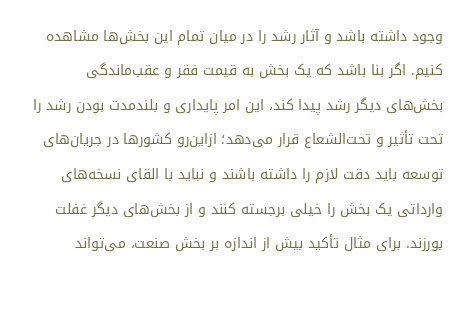وجود داشته باشد و آثار رشد را در میان تمام این بخش‌ها مشاهده کنیم. اگر بنا باشد که یک بخش به قیمت فقر و عقب‌ماندگی بخش‌های دیگر رشد پیدا کند، این امر پایداری و بلندمدت بودن رشد را تحت تأثیر و تحت‌الشعاع قرار می‌دهد؛ ازاین‌رو کشورها در جریان‌های توسعه باید دقت لازم را داشته باشند و نباید با القای نسخه‌های وارداتی یک بخش را خیلی برجسته کنند و از بخش‌های دیگر غفلت بورزند. برای مثال تأکید بیش از اندازه بر بخش صنعت، می‌تواند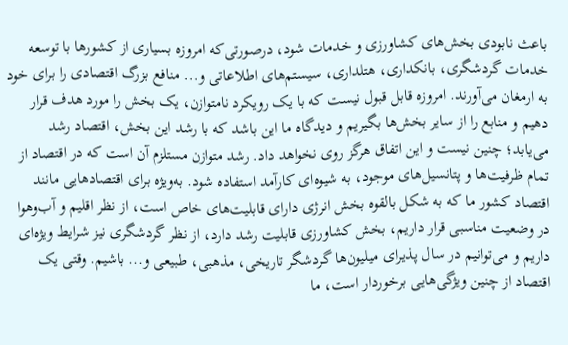باعث نابودی بخش‌های کشاورزی و خدمات شود، درصورتی‌که امروزه بسیاری از کشورها با توسعه خدمات گردشگری، بانکداری، هتلداری، سیستم‌های اطلاعاتی و... منافع بزرگ اقتصادی را برای خود به ارمغان می‌آورند. امروزه قابل قبول نیست که با یک رویکرد نامتوازن، یک بخش را مورد هدف قرار دهیم و منابع را از سایر بخش‌ها بگیریم و دیدگاه ما این باشد که با رشد این بخش، اقتصاد رشد می‌یابد؛ چنین نیست و این اتفاق هرگز روی نخواهد داد. رشد متوازن مستلزم آن است که در اقتصاد از تمام ظرفیت‌ها و پتانسیل‌های موجود، به شیوه‌ای کارآمد استفاده شود. به‌ویژه برای اقتصادهایی مانند اقتصاد کشور ما که به شکل بالقوه بخش انرژی دارای قابلیت‌های خاص است، از نظر اقلیم و آب‌وهوا در وضعیت مناسبی قرار داریم، بخش کشاورزی قابلیت رشد دارد، از نظر گردشگری نیز شرایط ویژه‌ای داریم و می‌توانیم در سال پذیرای میلیون‌ها گردشگر تاریخی، مذهبی، طبیعی و... باشیم. وقتی یک اقتصاد از چنین ویژگی‌هایی برخوردار است، ما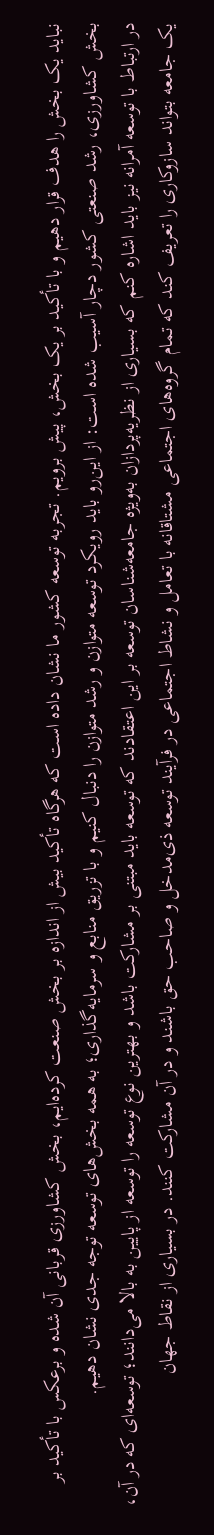نباید یک بخش را هدف قرار دهیم و با تأکید بر یک بخش، پیش برویم. تجربه توسعه کشور ما نشان داده است که هرگاه تأکید بیش از اندازه بر بخش صنعت کرده‌ایم، بخش کشاورزی قربانی آن شده و برعکس با تأکید بر بخش کشاورزی، رشد صنعتی کشور دچار آسیب‌ شده است: از این‌رو باید رویکرد توسعه متوازن و رشد متوازن را دنبال کنیم و با تزریق منابع و سرمایه‌گذاری؛ به همه بخش‌های توسعه توجه جدی نشان دهیم.
در ارتباط با توسعه آمرانه نیز باید اشاره کنم که بسیاری از نظریه‌پردازان به‌ویژه جامعه‌شناسان توسعه بر این اعتقادند که توسعه باید مبتنی بر مشارکت باشد و بهترین نوع توسعه را توسعه از پایین به بالا می‌دانند؛ توسعه‌ای که در آن، یک جامعه بتواند سازوکاری را تعریف کند که تمام گروه‌های اجتماعی مشتاقانه با تعامل و نشاط اجتماعی در فرآیند توسعه ذی‌مدخل و صاحب حق باشند و در آن مشارکت کنند. در بسیاری از نقاط جهان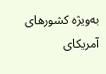به‌ویژه کشورهای آمریکای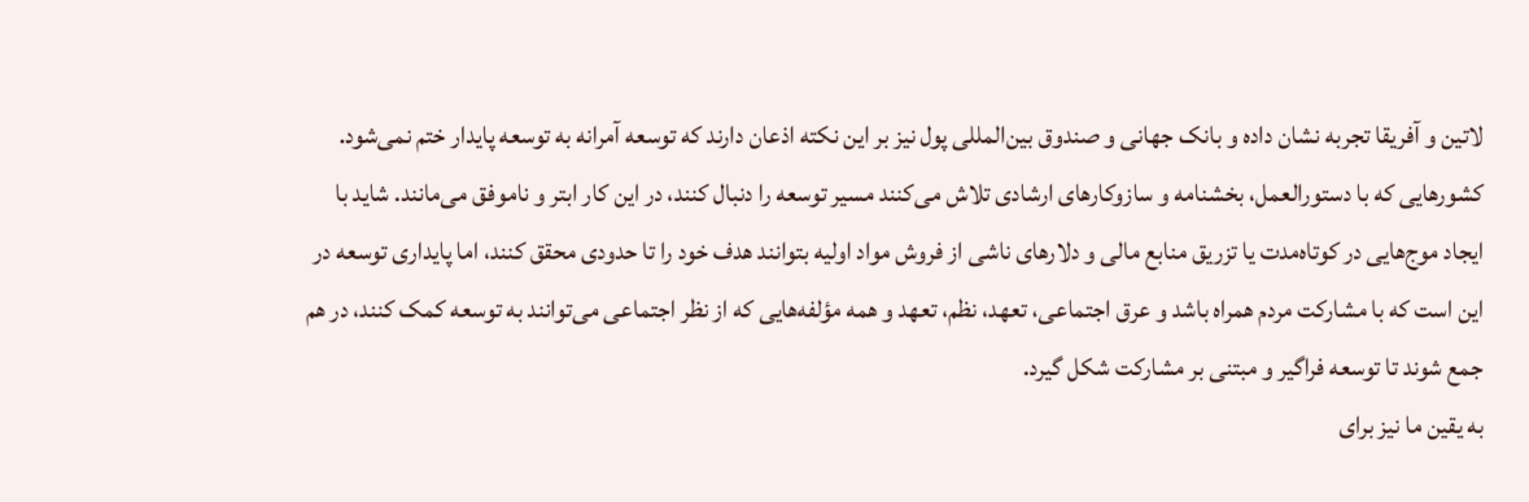لاتین و آفریقا تجربه نشان داده و بانک جهانی و صندوق بین‌المللی پول نیز بر این نکته اذعان دارند که توسعه آمرانه به توسعه پایدار ختم نمی‌شود. کشورهایی که با دستورالعمل، بخشنامه و سازوکارهای ارشادی تلاش می‌کنند مسیر توسعه را دنبال کنند، در این کار ابتر و ناموفق می‌مانند. شاید با ایجاد موج‌هایی در کوتاه‌مدت یا تزریق منابع مالی و دلارهای ناشی از فروش مواد اولیه بتوانند هدف خود را تا حدودی محقق کنند، اما پایداری توسعه در این است که با مشارکت مردم همراه باشد و عرق اجتماعی، تعهد، نظم، تعهد و همه مؤلفه‌هایی که از نظر اجتماعی می‌توانند به توسعه کمک کنند، در هم جمع شوند تا توسعه فراگیر و مبتنی بر مشارکت شکل گیرد.
به یقین ما نیز برای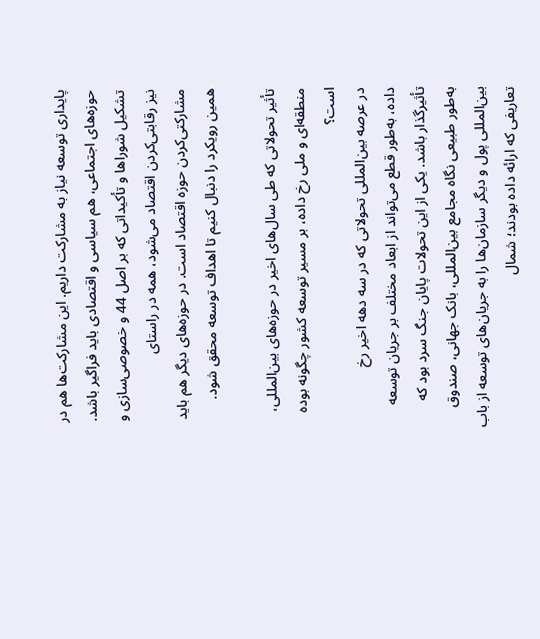پایداری توسعه نیاز به مشارکت داریم. این مشارکت‌ها هم در حوزه‌های اجتماعی، هم سیاسی و اقتصادی باید فراگیر باشد. تشکیل شوراها و تأکیداتی که بر اصل 44 و خصوصی‌سازی و نیز رقابتی‌کردن اقتصاد می‌شود، همه در راستای مشارکتی‌کردن حوزه اقتصاد است. در حوزه‌های دیگر هم باید همین رویکرد را دنبال کنیم تا اهداف توسعه محقق شود.

تأثیر تحولاتی که طی سال‌های اخیر در حوزه‌های بین‌المللی، منطقه‌ای و ملی رخ داده، بر مسیر توسعه کشور چگونه بوده است؟
در عرصه بین‌المللی تحولاتی که در سه دهه اخیر رخ داده، ‌به‌طور قطع می‌تواند از ابعاد مختلف بر جریان توسعه تأثیرگذار باشد. یکی از این تحولات پایان جنگ سرد بود که به‌طور طبیعی نگاه مجامع بین‌المللی، بانک جهانی، صندوق بین‌المللی پول و دیگر سازمان‌ها را به جریان‌های توسعه از باب تعاریفی که ارائه داده بودند؛ شمال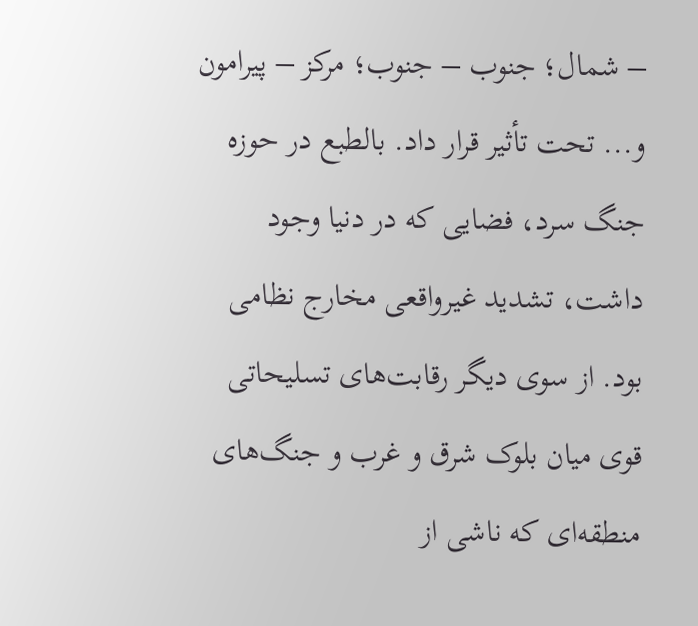– شمال؛ جنوب – جنوب؛ مرکز – پیرامون و... تحت تأثیر قرار داد. بالطبع در حوزه جنگ سرد، فضایی که در دنیا وجود داشت، تشدید غیرواقعی مخارج نظامی بود. از سوی دیگر رقابت‌های تسلیحاتی قوی میان بلوک شرق و غرب و جنگ‌های منطقه‌ای که ناشی از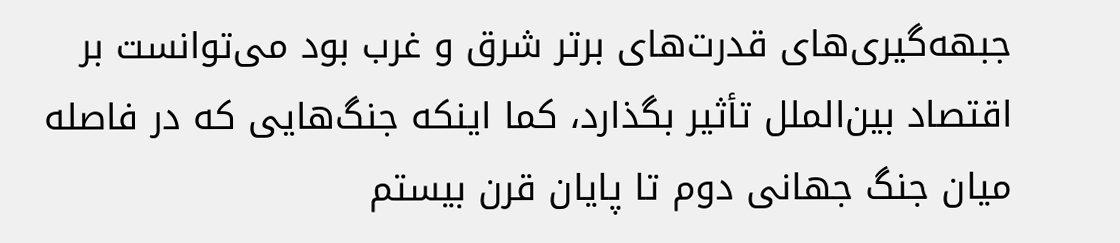جبهه‌گیری‌های قدرت‌های برتر شرق و غرب بود می‌توانست بر اقتصاد بین‌الملل تأثیر بگذارد، کما اینکه جنگ‌هایی که در فاصله میان جنگ جهانی دوم تا پایان قرن بیستم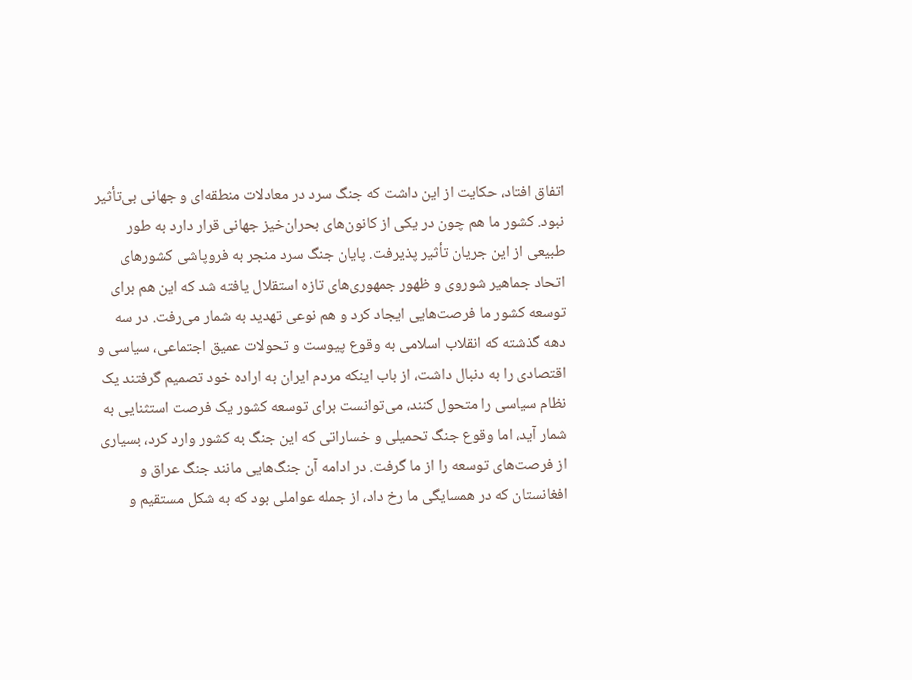اتفاق افتاد، حکایت از این داشت که جنگ سرد در معادلات منطقه‌ای و جهانی بی‌تأثیر نبود. کشور ما هم چون در یکی از کانون‌های بحران‌خیز جهانی قرار دارد به طور طبیعی از این جریان تأثیر پذیرفت. پایان جنگ سرد منجر به فروپاشی کشورهای اتحاد جماهیر شوروی و ظهور جمهوری‌های تازه استقلال یافته شد که این هم برای توسعه کشور ما فرصت‌هایی ایجاد کرد و هم نوعی تهدید به شمار می‌رفت. در سه دهه گذشته که انقلاب اسلامی به وقوع پیوست و تحولات عمیق اجتماعی، سیاسی و اقتصادی را به دنبال داشت، ‌از باب اینکه مردم ایران به اراده خود تصمیم گرفتند یک نظام سیاسی را متحول کنند، می‌توانست برای توسعه کشور یک فرصت استثنایی به شمار آید، اما وقوع جنگ تحمیلی و خساراتی که این جنگ به کشور وارد کرد، بسیاری از فرصت‌های توسعه را از ما گرفت. در ادامه آن جنگ‌هایی مانند جنگ عراق و افغانستان که در همسایگی ما رخ داد، از جمله عواملی بود که به شکل مستقیم و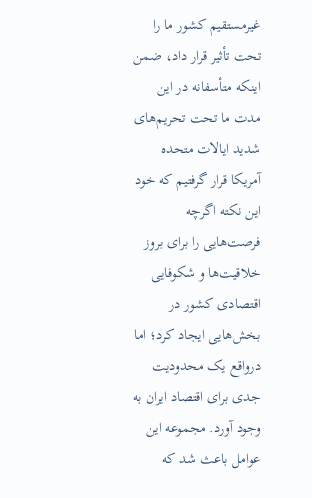غیرمستقیم کشور ما را تحت تأثیر قرار داد، ضمن اینکه متأسفانه در این مدت ما تحت تحریم‌های شدید ایالات متحده آمریکا قرار گرفتیم که خود این نکته اگرچه فرصت‌هایی را برای بروز خلاقیت‌ها و شکوفایی اقتصادی کشور در بخش‌هایی ایجاد کرد؛ اما درواقع یک محدودیت جدی برای اقتصاد ایران به وجود آورد. مجموعه این عوامل باعث شد که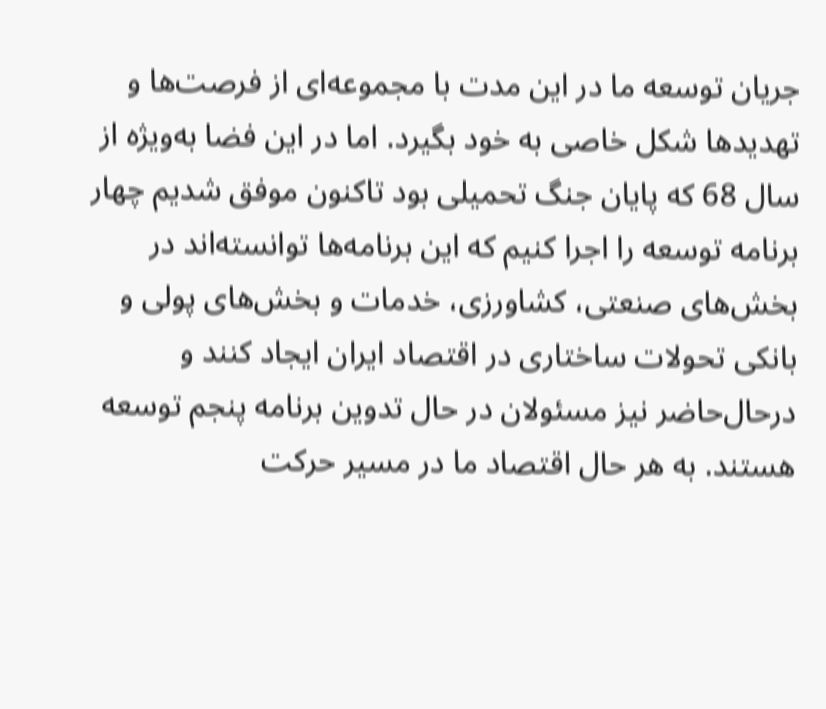جریان توسعه ما در این مدت با مجموعه‌ای از فرصت‌ها و تهدیدها شکل خاصی به خود بگیرد. اما در این فضا به‌ویژه از سال 68 که پایان جنگ تحمیلی بود تاکنون موفق شدیم چهار برنامه توسعه را اجرا کنیم که این برنامه‌ها توانسته‌اند در بخش‌های صنعتی، کشاورزی، خدمات و بخش‌های پولی و بانکی تحولات ساختاری در اقتصاد ایران ایجاد کنند و در‌حال‌حاضر نیز مسئولان در حال تدوین برنامه پنجم توسعه هستند. به هر حال اقتصاد ما در مسیر حرکت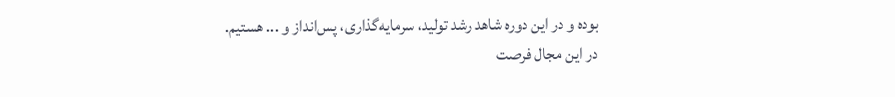بوده و در این دوره شاهد رشد تولید، سرمایه‌گذاری، ‌پس‌انداز و ... هستیم.
در این مجال فرصت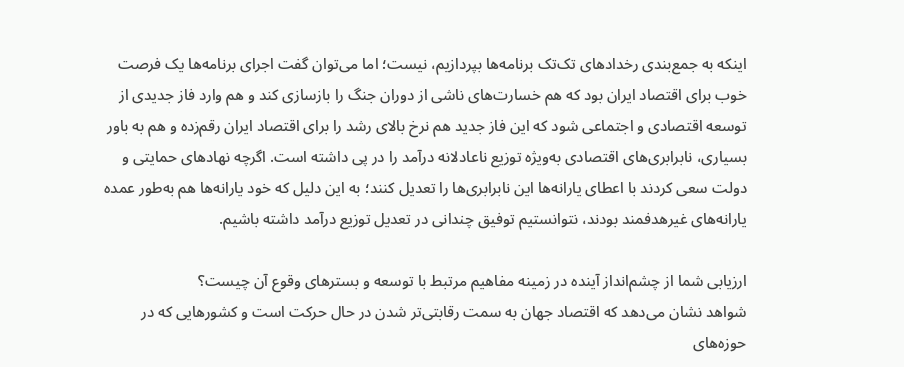اینکه به جمع‌بندی رخدادهای تک‌تک برنامه‌ها بپردازیم، نیست؛ اما می‌توان گفت اجرای برنامه‌ها یک فرصت خوب برای اقتصاد ایران بود که هم خسارت‌های ناشی از دوران جنگ را بازسازی کند و هم وارد فاز جدیدی از توسعه اقتصادی و اجتماعی شود که این فاز جدید هم نرخ بالای رشد را برای اقتصاد ایران رقم‌زده و هم به باور بسیاری، نابرابری‌های اقتصادی به‌ویژه توزیع ناعادلانه درآمد را در پی داشته است. اگرچه نهادهای حمایتی و دولت سعی کردند با اعطای یارانه‌ها این نابرابری‌ها را تعدیل کنند؛ به این دلیل که خود یارانه‌ها هم به‌طور عمده یارانه‌های غیرهدفمند بودند، نتوانستیم توفیق چندانی در تعدیل توزیع درآمد داشته باشیم.

ارزیابی شما از چشم‌انداز آینده در زمینه مفاهیم مرتبط با توسعه و بسترهای وقوع آن چیست؟
شواهد نشان می‌دهد که اقتصاد جهان به سمت رقابتی‌تر ‌شدن در حال حرکت است و کشورهایی که در حوزه‌های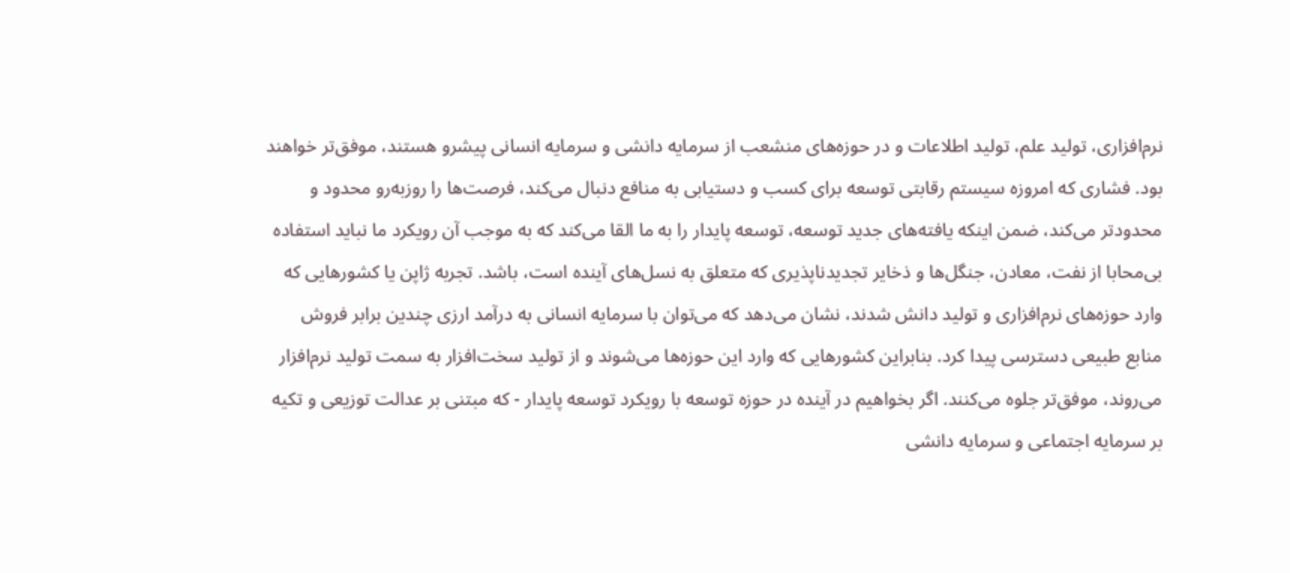نرم‌افزاری، تولید علم، تولید اطلاعات و در حوزه‌های منشعب از سرمایه دانشی و سرمایه انسانی پیشرو هستند، موفق‌‌تر خواهند بود. فشاری که امروزه سیستم رقابتی توسعه برای کسب و دستیابی به منافع دنبال می‌کند، فرصت‌ها را روزبه‌رو محدود و محدودتر می‌کند، ‌ضمن اینکه یافته‌های جدید توسعه، توسعه پایدار را به ما القا می‌کند که به موجب آن رویکرد ما نباید استفاده بی‌محابا از نفت،‌ معادن، جنگل‌ها و ذخایر تجدیدناپذیری که متعلق به نسل‌های آینده است، باشد. تجربه ژاپن یا کشورهایی که وارد حوزه‌های نرم‌افزاری و تولید دانش شدند، نشان می‌دهد که می‌توان با سرمایه انسانی به درآمد ارزی چندین برابر فروش منابع طبیعی دسترسی پیدا کرد. بنابراین کشورهایی که وارد این حوزه‌ها می‌شوند و از تولید سخت‌افزار به سمت تولید نرم‌افزار می‌روند، موفق‌تر جلوه می‌کنند. اگر بخواهیم در آینده در حوزه توسعه با رویکرد توسعه پایدار - که مبتنی بر عدالت توزیعی و تکیه بر سرمایه اجتماعی و سرمایه دانشی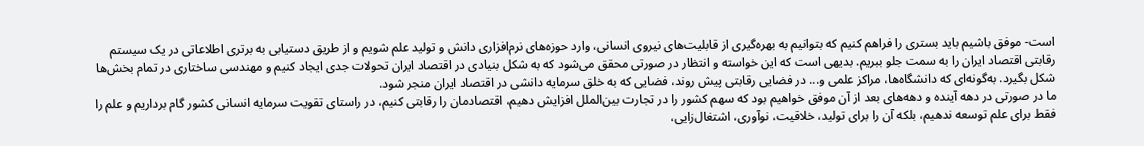است- موفق باشیم باید بستری را فراهم کنیم که بتوانیم به بهره‌گیری از قابلیت‌های نیروی انسانی، وارد حوزه‌های نرم‌افزاری دانش و تولید علم شویم و از طریق دستیابی به برتری اطلاعاتی در یک سیستم رقابتی اقتصاد ایران را به سمت جلو ببریم. بدیهی است که این خواسته‌ و انتظار در صورتی محقق می‌شود که به شکل بنیادی در اقتصاد ایران تحولات جدی ایجاد کنیم و مهندسی ساختاری در تمام بخش‌ها شکل بگیرد. به‌گونه‌ای که دانشگاه‌ها، مراکز علمی و... در فضایی رقابتی پیش روند، فضایی که به خلق سرمایه دانشی در اقتصاد ایران منجر شود.
ما در صورتی در دهه آینده و دهه‌های بعد از آن موفق خواهیم بود که سهم کشور را در تجارت بین‌الملل افزایش دهیم، اقتصادمان را رقابتی کنیم، در راستای تقویت سرمایه انسانی کشور گام برداریم و علم را فقط برای علم توسعه ندهیم، بلکه آن را برای تولید، خلاقیت، نوآوری، اشتغال‌زایی،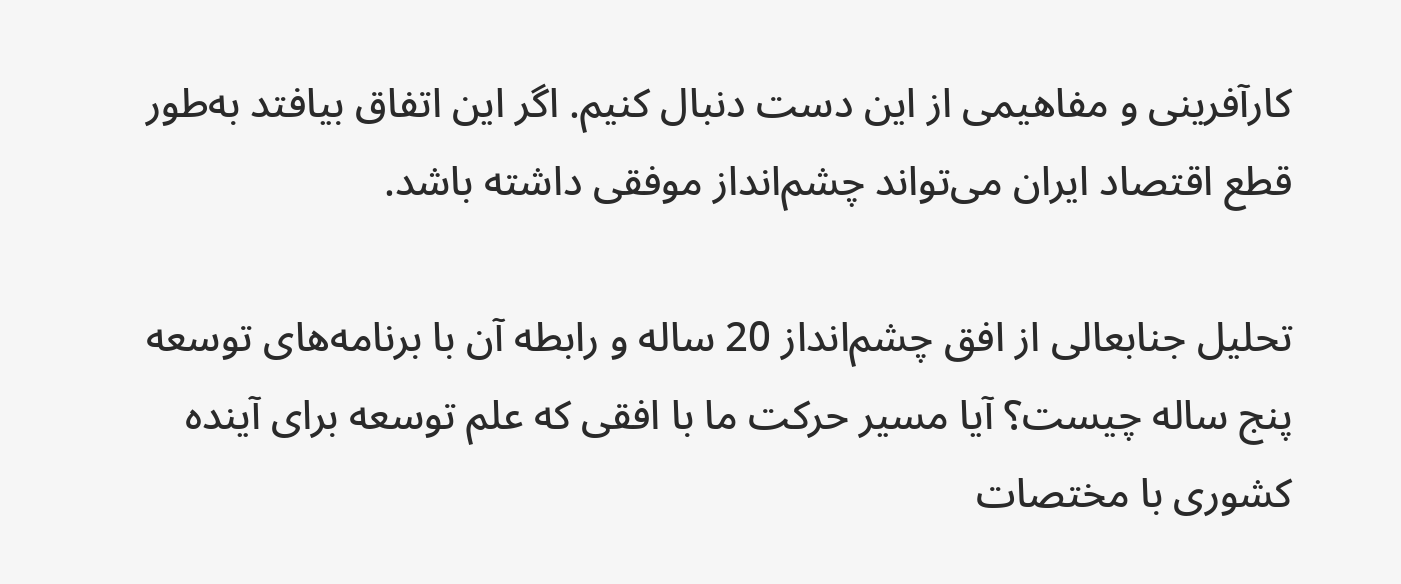کارآفرینی و مفاهیمی از این دست دنبال کنیم. اگر این اتفاق بیافتد به‌طور قطع اقتصاد ایران می‌تواند چشم‌انداز موفقی داشته باشد.

تحلیل جنابعالی از افق چشم‌انداز 20 ساله و رابطه آن با برنامه‌های توسعه پنج ساله چیست؟ آیا مسیر حرکت ما با افقی که علم توسعه برای آینده کشوری با مختصات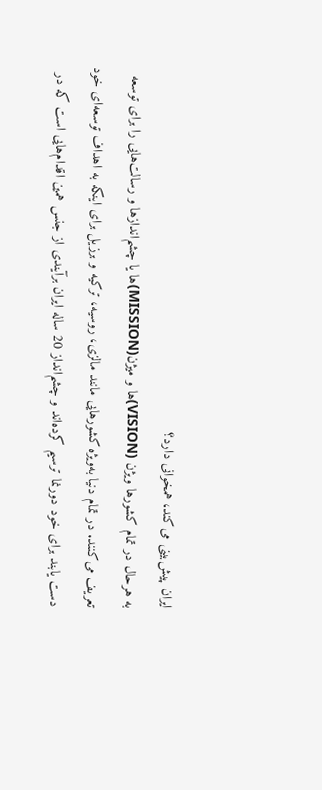ایران پیش‌بینی می‌کند، همخوانی دارد؟
به هر‌حال در تمام کشورها ویژن (VISION)ها و میژن(MISSION)ها یا چشم‌اندازها و رسالت‌هایی را برای توسعه تعریف می‌کنند. در تمام دنیا به‌ویژه کشورهایی مانند مالزی، ‌روسیه، ترکیه و برزیل برای اینکه به اهداف توسعه‌ای خود دست یابند برای خود دورنما ترسیم کرده‌اند و چشم‌انداز 20 ساله ایران برآیندی از جنس همین اقدام‌هایی است که در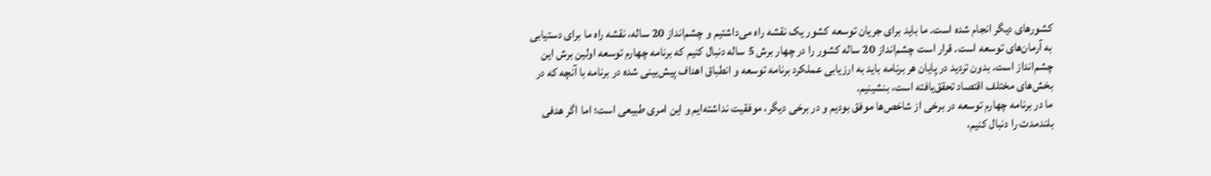کشورهای دیگر انجام شده است. ما باید برای جریان توسعه کشور یک نقشه راه می‌داشتیم و چشم‌انداز 20 ساله، نقشه راه ما برای دستیابی به آرمان‌های توسعه است. قرار است چشم‌انداز 20 ساله کشور را در چهار برش 5 ساله دنبال کنیم که برنامه چهارم توسعه اولین برش این چشم‌انداز است. بدون تردید در پایان هر برنامه باید به ارزیابی عملکرد برنامه توسعه و انطباق اهداف پیش‌بینی شده در برنامه با آنچه که در بخش‌های مختلف اقتصاد تحقق‌یافته است، بنشینیم.
ما در برنامه چهارم توسعه در برخی از شاخص‌ها موفق بودیم و در برخی دیگر، موفقیت نداشته‌ایم و این امری طبیعی است؛ اما اگر هدفی بلندمدت را دنبال کنیم،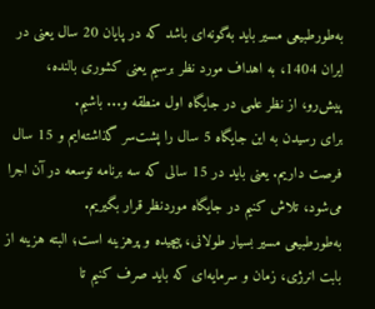به‌طورطبیعی مسیر باید به‌گونه‌ای باشد که در پایان 20 سال یعنی در ایران 1404، به اهداف مورد نظر برسیم یعنی کشوری بالنده،‌ پیش‌رو، از نظر علمی در جایگاه اول منطقه و... باشیم.
برای رسیدن به این جایگاه 5 سال را پشت‌سر گذاشته‌ایم و 15 سال فرصت داریم. یعنی باید در 15 سالی که سه برنامه توسعه در آن اجرا می‌شود،‌ تلاش کنیم در جایگاه موردنظر قرار بگیریم.
به‌طور‌طبیعی مسیر بسیار طولانی، پیچیده و پرهزینه است؛ البته هزینه از بابت انرژی، زمان و سرمایه‌ای که باید صرف کنیم تا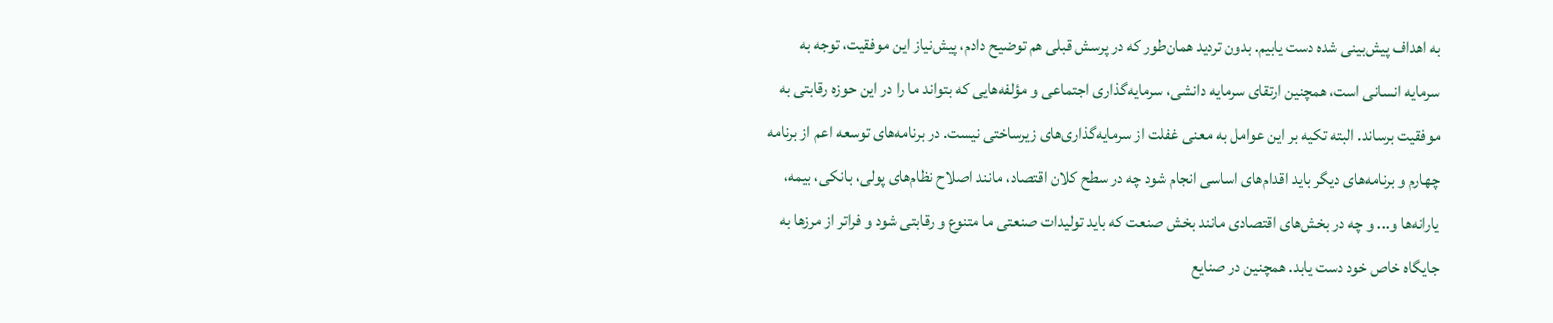به اهداف پیش‌بینی شده دست یابیم. بدون تردید همان‌طور که در پرسش قبلی هم توضیح دادم، پیش‌نیاز این موفقیت، توجه به سرمایه انسانی است، همچنین ارتقای سرمایه دانشی، سرمایه‌گذاری اجتماعی و مؤلفه‌هایی که بتواند ما را در این حوزه رقابتی به موفقیت برساند. البته تکیه بر این عوامل به معنی غفلت از سرمایه‌گذاری‌های زیرساختی نیست. در برنامه‌های توسعه اعم از برنامه چهارم و برنامه‌های دیگر باید اقدام‌های اساسی انجام شود چه در سطح کلان اقتصاد، مانند اصلاح نظام‌های پولی، بانکی، بیمه، یارانه‌ها و... و چه در بخش‌های اقتصادی مانند بخش صنعت که باید تولیدات صنعتی ما متنوع و رقابتی شود و فراتر از مرزها به جایگاه خاص خود دست یابد. همچنین در صنایع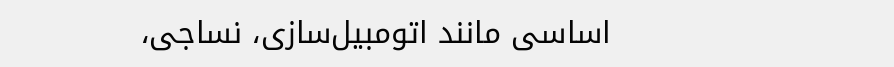اساسی مانند اتومبیل‌سازی، نساجی،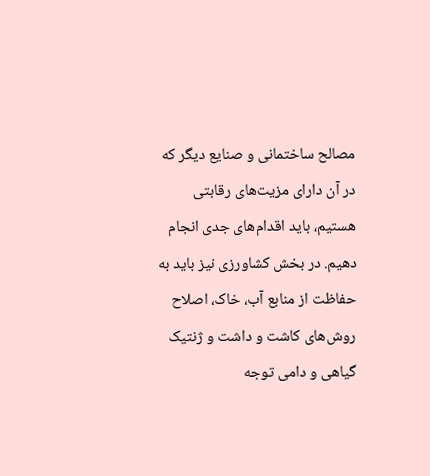مصالح ساختمانی و صنایع دیگر که در آن دارای مزیت‌های رقابتی هستیم، باید اقدام‌های جدی انجام دهیم. در بخش کشاورزی نیز باید به حفاظت از منابع آب، ‌خاک، اصلاح روش‌های کاشت و داشت و ژنتیک گیاهی و دامی توجه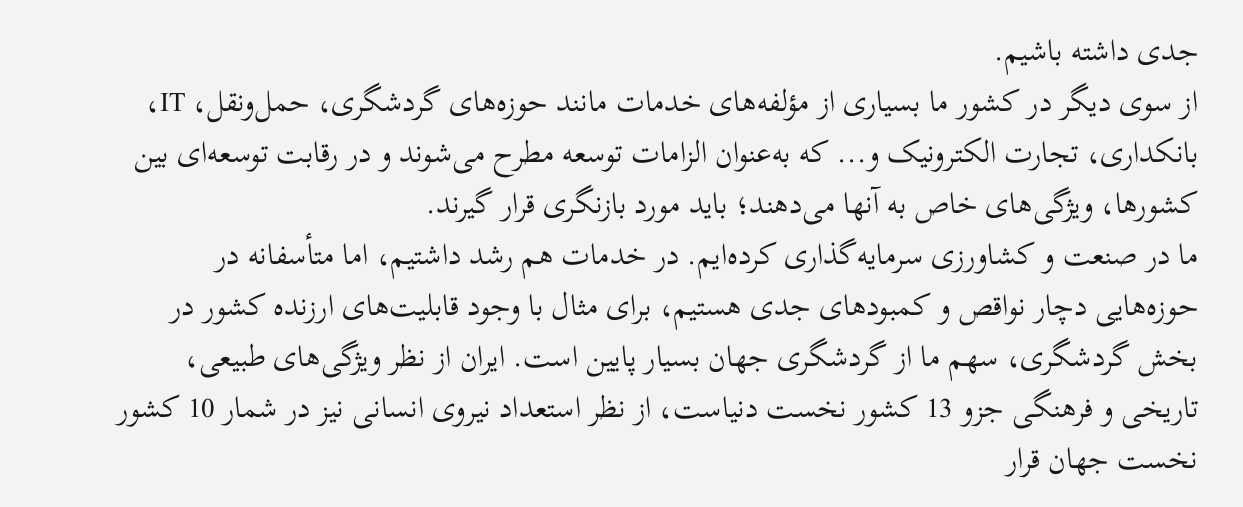جدی داشته باشیم.
از سوی دیگر در کشور ما بسیاری از مؤلفه‌های خدمات مانند حوزه‌های گردشگری، حمل‌ونقل، IT، بانکداری،‌ تجارت الکترونیک و... که به‌عنوان الزامات توسعه مطرح می‌شوند و در رقابت توسعه‌ای بین کشورها، ویژگی‌های خاص به آنها می‌دهند؛ باید مورد بازنگری قرار گیرند.
ما در صنعت و کشاورزی سرمایه‌گذاری کرده‌ایم. در خدمات هم رشد داشتیم، ‌اما متأسفانه در حوزه‌هایی دچار نواقص و کمبودهای جدی هستیم، برای مثال با وجود قابلیت‌های ارزنده کشور در بخش گردشگری، سهم ما از گردشگری جهان بسیار پایین است. ایران از نظر ویژگی‌های طبیعی، تاریخی و فرهنگی جزو 13 کشور نخست دنیاست، از نظر استعداد نیروی انسانی نیز در شمار 10 کشور نخست جهان قرار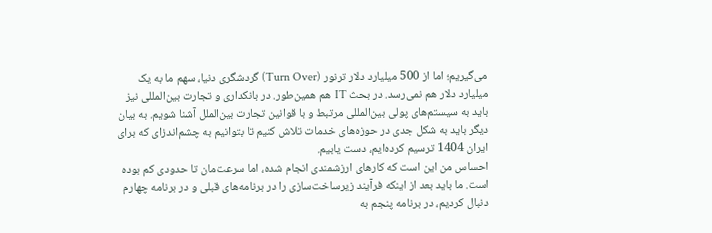می‌گیریم؛ اما از 500 میلیارد دلار ترنور (Turn Over) گردشگری دنیا، سهم ما به یک میلیارد دلار هم نمی‌رسد. در بحث IT هم همین‌طور. در بانکداری و تجارت بین‌المللی نیز باید به سیستم‌های پولی بین‌المللی مرتبط و با قوانین تجارت بین‌الملل آشنا شویم. به بیان دیگر باید به شکل جدی در حوزه‌های خدمات تلاش کنیم تا بتوانیم به چشم‌اندزای که برای ایران 1404 ترسیم کرده‌ایم، دست یابیم.
احساس من این است که کارهای ارزشمندی انجام شده، اما سرعت‌مان تا حدودی کم بوده‌ است. ما باید بعد از اینکه فرآیند زیرساخت‌سازی را در برنامه‌های قبلی و در برنامه چهارم دنبال کردیم، در برنامه پنجم به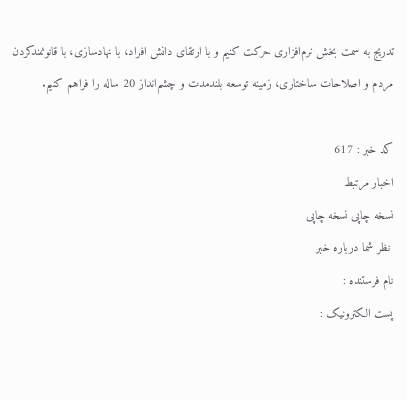تدریج به سمت بخش نرم‌افزاری حرکت کنیم و با ارتقای دانش افراد، با نهادسازی، با قانونمندکردن مردم و اصلاحات ساختاری، زمینه توسعه بلندمدت و چشم‌انداز 20 ساله را فراهم کنیم.

کد خبر : 617
اخبار مرتبط
نسخه چاپی نسخه چاپی
 نظر شما درباره خبر
نام فرستنده :
پست الکترونیک :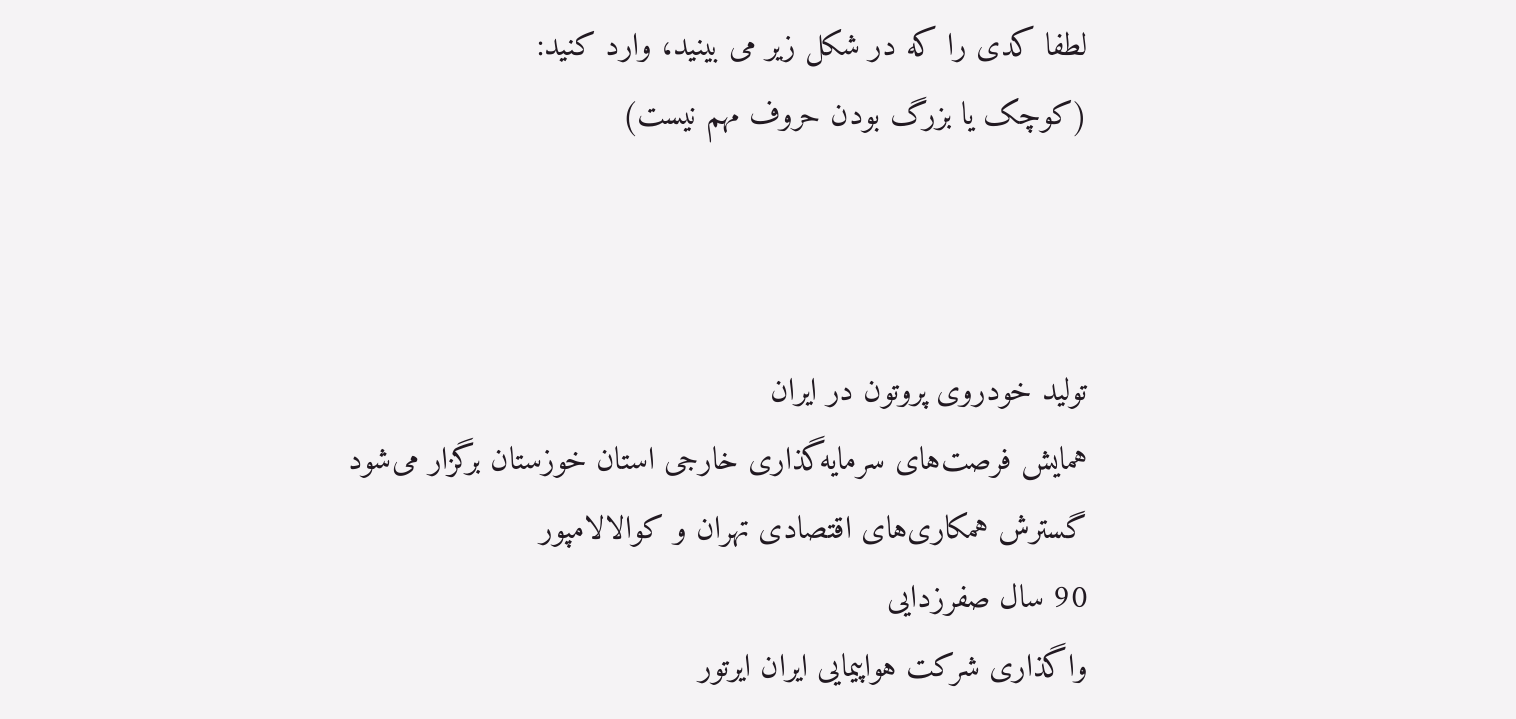لطفا کدی را که در شکل زیر می بینید، وارد کنید:
(کوچک یا بزرگ بودن حروف مهم نیست)



تولید خودروی پروتون در ایران
همایش فرصت‌های سرمایه‌گذاری خارجی استان خوزستان برگزار می‌شود
گسترش همکاری‌های اقتصادی تهران و کوالالامپور
90 سال صفرزدایی
واگذاری شرکت هواپیمایی ایران ایرتور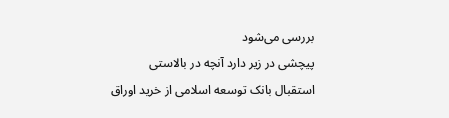بررسی می‌شود
پیچشی در زیر دارد آنچه در بالاستی
استقبال بانک توسعه اسلامی از خرید اوراق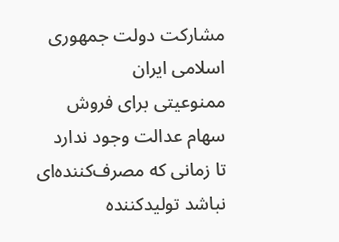مشارکت دولت جمهوری اسلامی ایران
ممنوعیتی برای فروش سهام عدالت وجود ندارد
تا زمانی که مصرف‌کننده‌ای نباشد تولیدکننده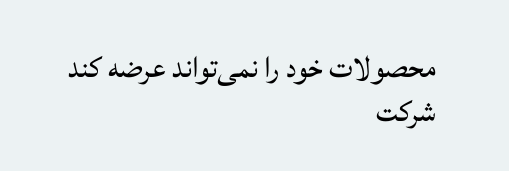محصولات خود را نمی‌تواند عرضه کند
شرکت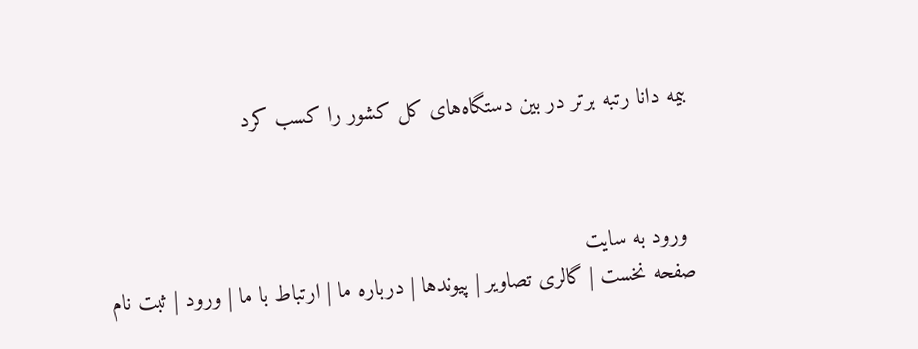بیمه دانا رتبه برتر در بین دستگاه‌های کل کشور را کسب کرد



 ورود به سایت
صفحه نخست | گالری تصاویر | پیوندها | درباره ما | ارتباط با ما | ورود | ثبت نام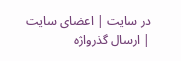در سایت | اعضای سایت | ارسال گذرواژه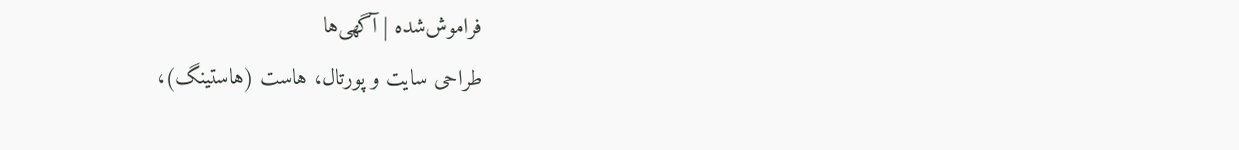فراموش‌شده | آگهی‌ها
طراحی سایت و پورتال، هاست (هاستینگ)،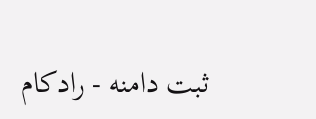ثبت دامنه - رادکام